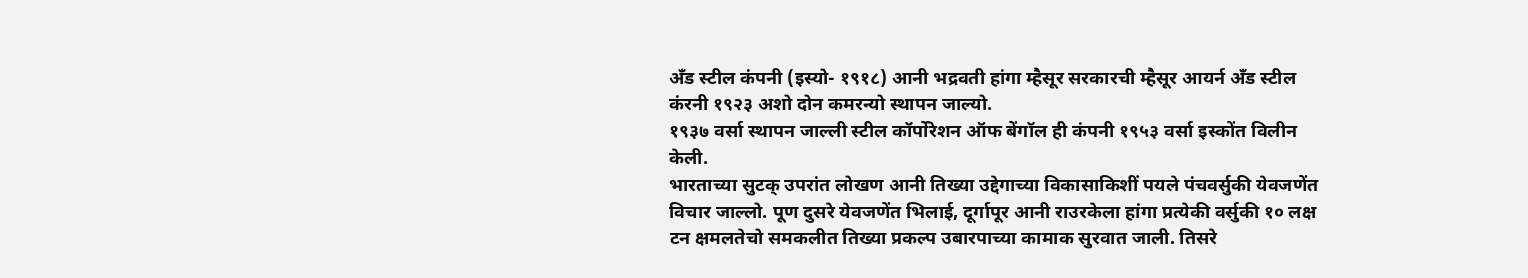अँड स्टील कंपनी (इस्यो- १९१८) आनी भद्रवती हांगा म्हैसूर सरकारची म्हैसूर आयर्न अँड स्टील कंरनी १९२३ अशो दोन कमरन्यो स्थापन जाल्यो.
१९३७ वर्सा स्थापन जाल्ली स्टील कॉर्पोरेशन ऑफ बेंगॉल ही कंपनी १९५३ वर्सा इस्कोंत विलीन केली.
भारताच्या सुटक् उपरांत लोखण आनी तिख्या उद्देगाच्या विकासाकिशीं पयले पंचवर्सुकी येवजणेंत विचार जाल्लो. पूण दुसरे येवजणेंत भिलाई, दूर्गापूर आनी राउरकेला हांगा प्रत्येकी वर्सुकी १० लक्ष टन क्षमलतेचो समकलीत तिख्या प्रकल्प उबारपाच्या कामाक सुरवात जाली. तिसरे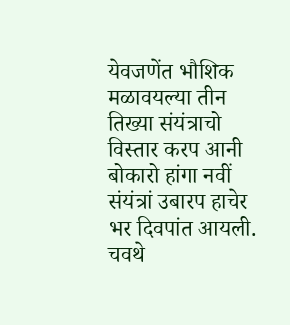येवजणेंत भौशिक मळावयल्या तीन तिख्या संयंत्राचो विस्तार करप आनी बोकारो हांगा नवीं संयंत्रां उबारप हाचेर भर दिवपांत आयली. चवथे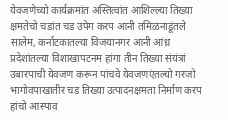येवजणेच्यो कार्यक्रमांत अस्तित्वांत आशिल्ल्या तिख्या क्षमतेचो चडांत चड उपेग करप आनी तमिळनाडूंतले सालेम, कर्नाटकातल्या विजयानगर आनी आंध्र प्रदेशांतल्या विशाखापटनम हांगा तीन तिख्या संयंत्रां उबारपाची येवजण करून पांचवे येवजणएंतल्यो गरजो भागोवपाखातीर चड तिख्या उत्पादनक्षमता निर्माण करप हांचो आस्पाव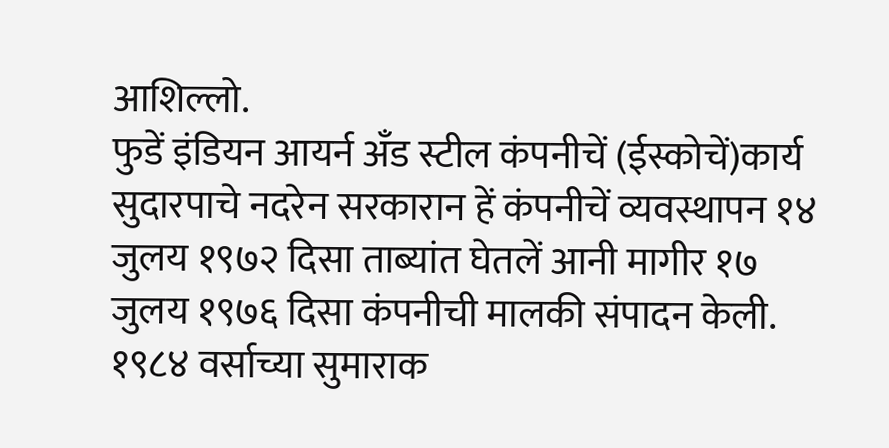आशिल्लो.
फुडें इंडियन आयर्न अँड स्टील कंपनीचें (ईस्कोचें)कार्य सुदारपाचे नदरेन सरकारान हें कंपनीचें व्यवस्थापन १४ जुलय १९७२ दिसा ताब्यांत घेतलें आनी मागीर १७ जुलय १९७६ दिसा कंपनीची मालकी संपादन केली.
१९८४ वर्साच्या सुमाराक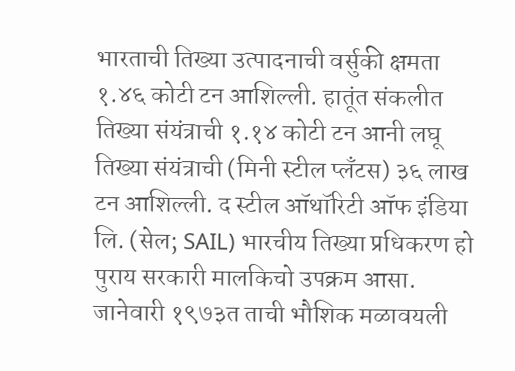भारताची तिख्या उत्पादनाची वर्सुकी क्षमता १.४६ कोटी टन आशिल्ली. हातूंत संकलीत तिख्या संयंत्राची १.१४ कोटी टन आनी लघू तिख्या संयंत्राची (मिनी स्टील प्लँटस) ३६ लाख टन आशिल्ली. द स्टील ऑथॉरिटी ऑफ इंडिया लि. (सेल; SAIL) भारचीय तिख्या प्रधिकरण हो पुराय सरकारी मालकिचो उपक्रम आसा. जानेवारी १९७३त ताची भौशिक मळावयली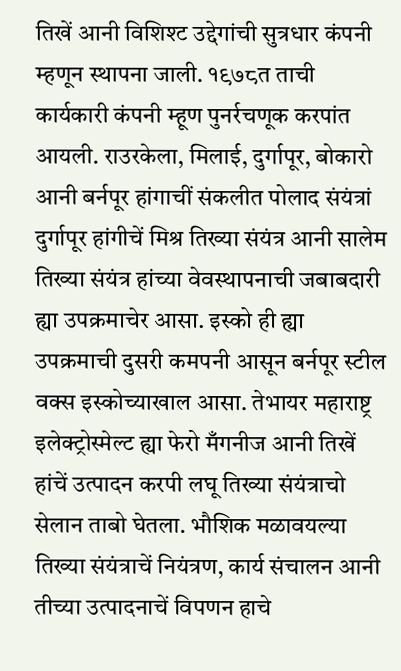तिखें आनी विशिश्ट उद्देगांची सुत्रधार कंपनी म्हणून स्थापना जाली. १९७८त ताची कार्यकारी कंपनी म्हूण पुनर्रचणूक करपांत आयली. राउरकेला, मिलाई, दुर्गापूर, बोकारो आनी बर्नपूर हांगाचीं संकलीत पोलाद संयंत्रां दुर्गापूर हांगीचें मिश्र तिख्या संयंत्र आनी सालेम तिख्या संयंत्र हांच्या वेवस्थापनाची जबाबदारी ह्या उपक्रमाचेर आसा. इस्को ही ह्या उपक्रमाची दुसरी कमपनी आसून बर्नपूर स्टील वक्स इस्कोच्याखाल आसा. तेभायर महाराष्ट्र इलेक्ट्रोस्मेल्ट ह्या फेरो मँगनीज आनी तिखें हांचें उत्पादन करपी लघू तिख्या संयंत्राचो सेलान ताबो घेतला. भौशिक मळावयल्या तिख्या संयंत्राचें नियंत्रण, कार्य संचालन आनी तीच्या उत्पादनाचें विपणन हाचे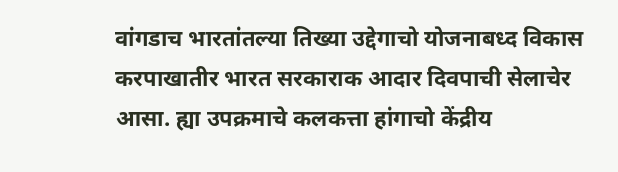वांगडाच भारतांतल्या तिख्या उद्देगाचो योजनाबध्द विकास करपाखातीर भारत सरकाराक आदार दिवपाची सेलाचेर आसा. ह्या उपक्रमाचे कलकत्ता हांगाचो केंद्रीय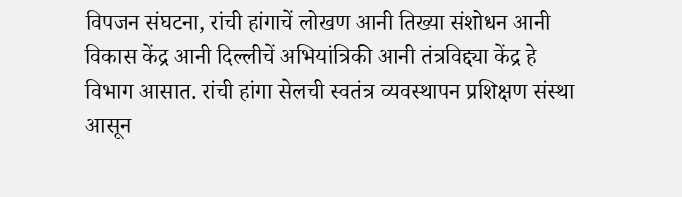विपजन संघटना, रांची हांगाचें लोखण आनी तिख्या संशोधन आनी विकास केंद्र आनी दिल्लीचें अभियांत्रिकी आनी तंत्रविद्द्या केंद्र हे विभाग आसात. रांची हांगा सेलची स्वतंत्र व्यवस्थापन प्रशिक्षण संस्था आसून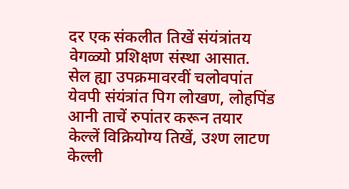दर एक संकलीत तिखें संयंत्रांतय वेगळ्यो प्रशिक्षण संस्था आसात.
सेल ह्या उपक्रमावरवीं चलोवपांत येवपी संयंत्रांत पिग लोखण, लोहपिंड आनी ताचें रुपांतर करून तयार केल्लें विक्रियोग्य तिखें, उश्ण लाटण केल्ली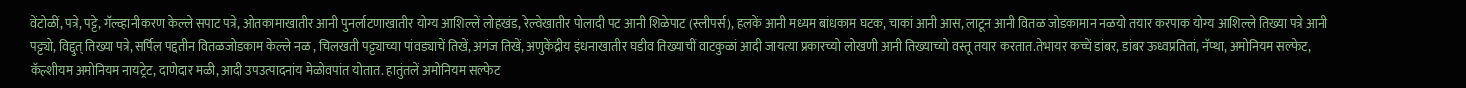वेंटोळीं, पत्रे, पट्टे, गॅल्व्हानीकरण केल्ले सपाट पत्रे, ओतकामाखातीर आनी पुनर्लाटणाखातीर योग्य आशिल्लें लोहखंड, रेल्वेखातीर पोलादी पट आनी शिळेपाट (स्लीपर्स), हलकें आनी मध्यम बांधकाम घटक, चाकां आनी आस, लाटून आनी वितळ जोडकामान नळयो तयार करपाक योग्य आशिल्ले तिख्या पत्रे आनी पट्ट्यो, विद्दुत् तिख्या पत्रे, सर्पिल पद्दतीन वितळजोडकाम केल्ले नळ , चिलखती पट्ट्याच्या पांवड्याचें तिखें, अगंज तिखें, अणुकेंद्रीय इंधनाखातीर घडीव तिख्याचीं वाटकुळां आदी जायत्या प्रकारच्यो लोखणी आनी तिख्याच्यो वस्तू तयार करतात.तेभायर कच्चें डांबर, डांबर ऊध्वप्रतितां, नॅप्था, अमोनियम सल्फेट, कॅल्शीयम अमोनियम नायट्रेट, दाणेदार मळी, आदी उपउत्पादनांय मेळोवपांत योतात. हातुंतलें अमोनियम सल्फेट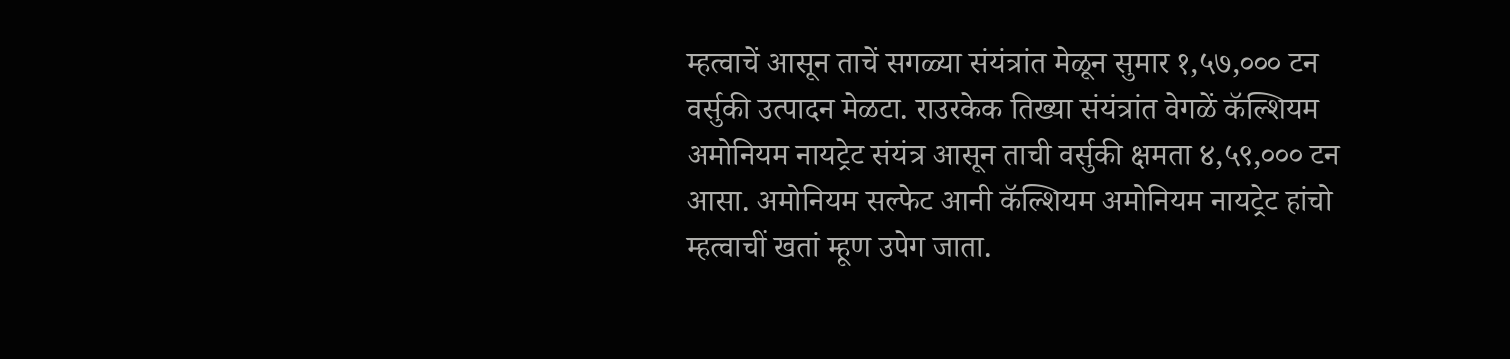म्हत्वाचें आसून ताचें सगळ्या संयंत्रांत मेळून सुमार १,५७,००० टन वर्सुकी उत्पादन मेळटा. राउरकेक तिख्या संयंत्रांत वेगळें कॅल्शियम अमोनियम नायट्रेट संयंत्र आसून ताची वर्सुकी क्षमता ४,५९,००० टन आसा. अमोनियम सल्फेट आनी कॅल्शियम अमोनियम नायट्रेट हांचो म्हत्वाचीं खतां म्हूण उपेग जाता.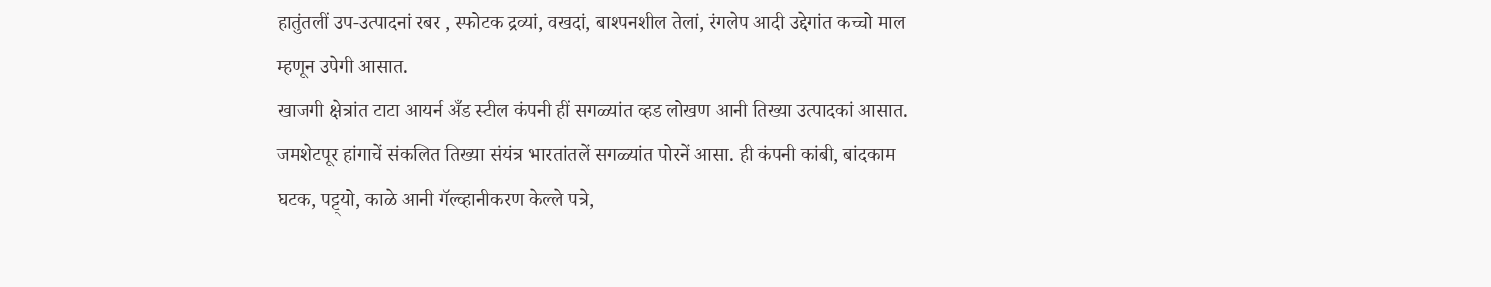हातुंतलीं उप-उत्पादनां रबर , स्फोटक द्रव्यां, वखदां, बाश्पनशील तेलां, रंगलेप आदी उद्देगांत कच्चो माल म्हणून उपेगी आसात.
खाजगी क्षेत्रांत टाटा आयर्न अँड स्टील कंपनी हीं सगळ्यांत व्हड लोखण आनी तिख्या उत्पादकां आसात. जमशेटपूर हांगाचें संकलित तिख्या संयंत्र भारतांतलें सगळ्यांत पोरनें आसा. ही कंपनी कांबी, बांदकाम घटक, पट्ट्यो, काळे आनी गॅल्व्हानीकरण केल्ले पत्रे,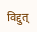विद्दुत्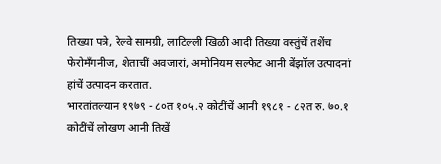तिख्या पत्रे, रेल्वे सामग्री, लाटिल्ली खिळी आदी तिख्या वस्तुंचें तशेंच फेरोमँगनीज, शेताचीं अवजारां, अमोनियम सल्फेट आनी बेंझॉल उत्पादनां हांचें उत्पादन करतात.
भारतांतल्यान १९७९ - ८०त १०५.२ कोटींचें आनी १९८१ - ८२त रु. ७०.१ कोटींचें लोखण आनी तिखें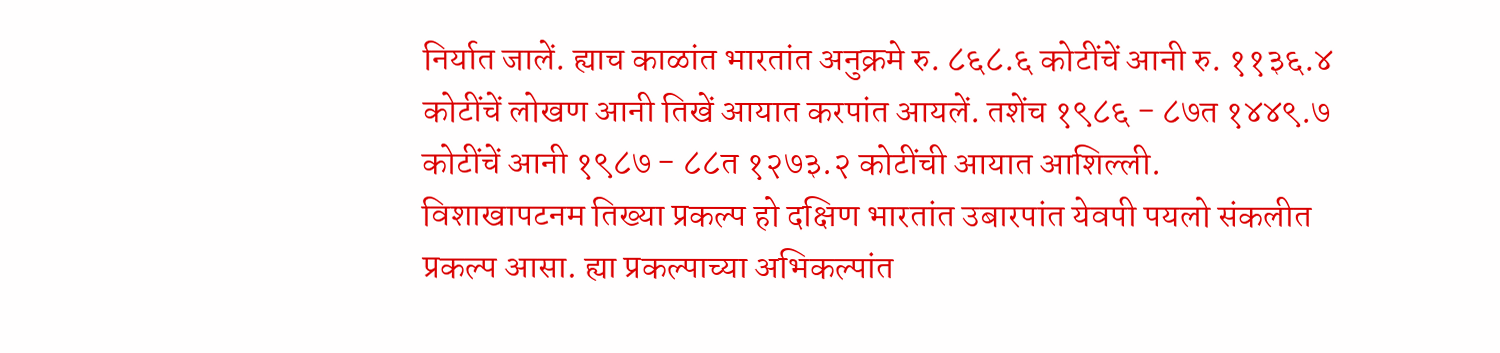निर्यात जालें. ह्याच काळांत भारतांत अनुक्रमे रु. ८६८.६ कोटींचें आनी रु. ११३६.४ कोटींचें लोखण आनी तिखें आयात करपांत आयलें. तशेंच १९८६ - ८७त १४४९.७ कोटींचें आनी १९८७ - ८८त १२७३.२ कोटींची आयात आशिल्ली.
विशाखापटनम तिख्या प्रकल्प हो दक्षिण भारतांत उबारपांत येवपी पयलो संकलीत प्रकल्प आसा. ह्या प्रकल्पाच्या अभिकल्पांत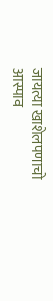जायत्या खाशेलपणाचो आस्पाव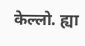केल्लो. ह्या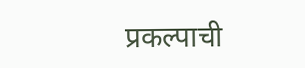प्रकल्पाची